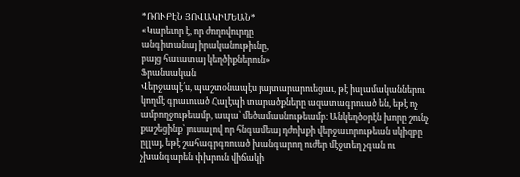*ՌՈՒԲԷՆ ՅՈՎԱԿԻՄԵԱՆ*
«Կարեւոր է, որ ժողովուրդը
անգիտանայ իրականութիւնը,
բայց հաւատայ կեղծիքներուն»
Ֆրանսական
Վերջապէ՛ս, պաշտօնապէս յայտարարուեցաւ, թէ իսլամականներու կողմէ գրաւուած Հալէպի տարածքները ազատագրուած են, եթէ ոչ ամբողջութեամբ, ապա՝ մեծամասնութեամբ։ Անկեղծօրէն խորը շունչ քաշեցինք՝ յուսալով որ հնգամեայ դժոխքի վերջաւորութեան սկիզբը ըլլայ, եթէ շահագրգռուած խանգարող ուժեր մէջտեղ չգան ու չխանգարեն փխրուն վիճակի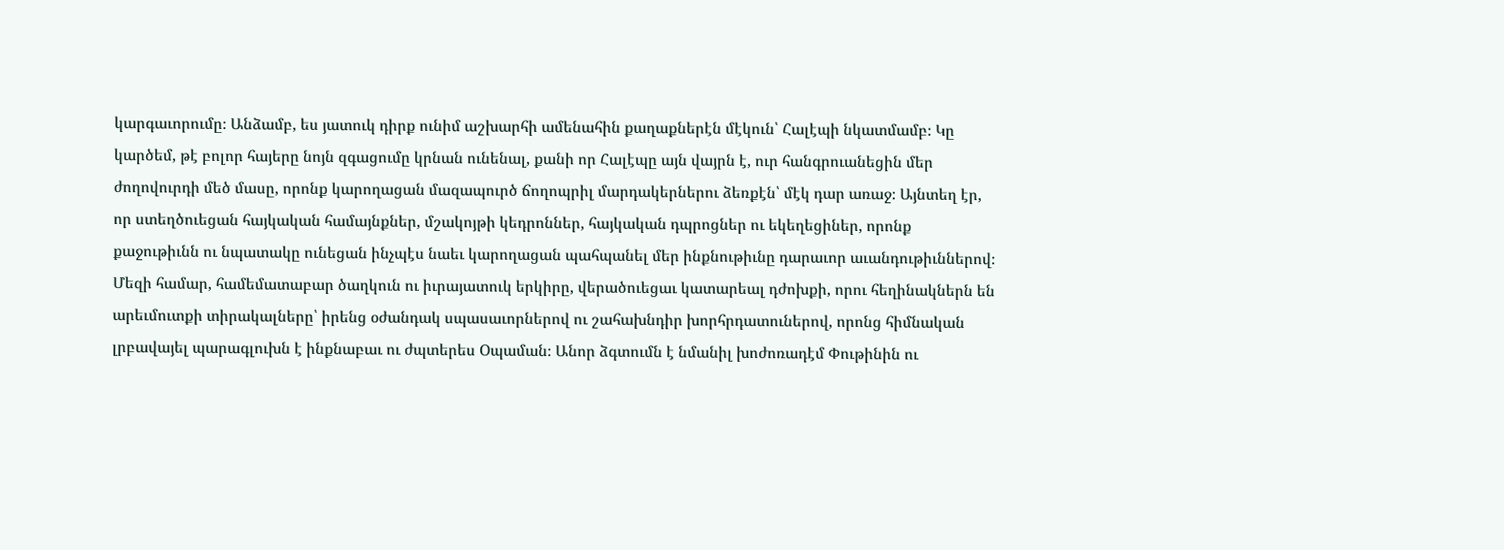կարգաւորումը։ Անձամբ, ես յատուկ դիրք ունիմ աշխարհի ամենահին քաղաքներէն մէկուն՝ Հալէպի նկատմամբ։ Կը կարծեմ, թէ բոլոր հայերը նոյն զգացումը կրնան ունենալ, քանի որ Հալէպը այն վայրն է, ուր հանգրուանեցին մեր ժողովուրդի մեծ մասը, որոնք կարողացան մազապուրծ ճողոպրիլ մարդակերներու ձեռքէն՝ մէկ դար առաջ։ Այնտեղ էր, որ ստեղծուեցան հայկական համայնքներ, մշակոյթի կեդրոններ, հայկական դպրոցներ ու եկեղեցիներ, որոնք քաջութիւնն ու նպատակը ունեցան ինչպէս նաեւ կարողացան պահպանել մեր ինքնութիւնը դարաւոր աւանդութիւններով։
Մեզի համար, համեմատաբար ծաղկուն ու իւրայատուկ երկիրը, վերածուեցաւ կատարեալ դժոխքի, որու հեղինակներն են արեւմուտքի տիրակալները՝ իրենց օժանդակ սպասաւորներով ու շահախնդիր խորհրդատուներով, որոնց հիմնական լրբավայել պարագլուխն է ինքնաբաւ ու ժպտերես Օպաման։ Անոր ձգտումն է նմանիլ խոժոռադէմ Փութինին ու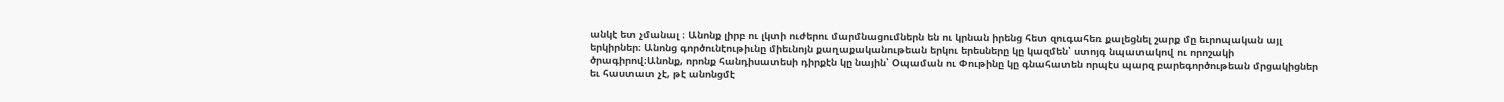անկէ ետ չմանալ ։ Անոնք լիրբ ու լկտի ուժերու մարմնացումներն են ու կրնան իրենց հետ զուգահեռ քալեցնել շարք մը եւրոպական այլ երկիրներ։ Անոնց գործունէութիւնը միեւնոյն քաղաքականութեան երկու երեսները կը կազմեն՝ ստոյգ նպատակով ու որոշակի ծրագիրով։Անոնք, որոնք հանդիսատեսի դիրքէն կը նային՝ Օպաման ու Փութինը կը գնահատեն որպէս պարզ բարեգործութեան մրցակիցներ եւ հաստատ չէ, թէ անոնցմէ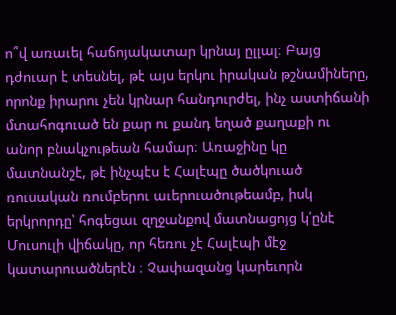ո՞վ առաւել հաճոյակատար կրնայ ըլլալ։ Բայց դժուար է տեսնել, թէ այս երկու իրական թշնամիները, որոնք իրարու չեն կրնար հանդուրժել, ինչ աստիճանի մտահոգուած են քար ու քանդ եղած քաղաքի ու անոր բնակչութեան համար։ Առաջինը կը մատնանշէ, թէ ինչպէս է Հալէպը ծածկուած ռուսական ռումբերու աւերուածութեամբ, իսկ երկրորդը՝ հոգեցաւ զղջանքով մատնացոյց կ՛ընէ Մուսուլի վիճակը, որ հեռու չէ Հալէպի մէջ կատարուածներէն ։ Չափազանց կարեւորն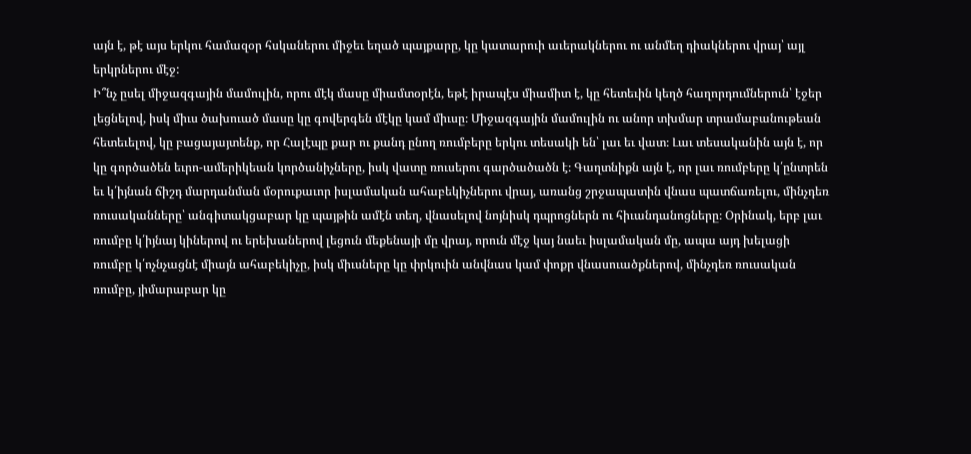այն է, թէ այս երկու համազօր հսկաներու միջեւ եղած պայքարը, կը կատարուի աւերակներու ու անմեղ դիակներու վրայ՝ այլ երկրներու մէջ:
Ի՞նչ ըսել միջազգային մամուլին, որու մէկ մասը միամտօրէն, եթէ իրապէս միամիտ է, կը հետեւին կեղծ հաղորդումներուն՝ էջեր լեցնելով, իսկ միւս ծախուած մասը կը գովերգեն մէկը կամ միւսը։ Միջազգային մամուլին ու անոր տխմար տրամաբանութեան հետեւելով, կը բացայայտենք, որ Հալէպը քար ու քանդ ընող ռումբերը երկու տեսակի են՝ լաւ եւ վատ։ Լաւ տեսականին այն է, որ կը գործածեն եւրո-ամերիկեան կործանիչները, իսկ վատը ռուսերու գարծածածն է։ Գաղտնիքն այն է, որ լաւ ռումբերը կ՛ընտրեն եւ կ՛իյնան ճիշդ մարդանման մօրուքաւոր իսլամական ահաբեկիչներու վրայ, առանց շրջապատին վնաս պատճառելու, մինչդեռ ռուսականները՝ անգիտակցաբար կը պայթին ամէն տեղ, վնասելով նոյնիսկ դպրոցներն ու հիւանդանոցները։ Օրինակ, երբ լաւ ռումբը կ՛իյնայ կիներով ու երեխաներով լեցուն մեքենայի մը վրայ, որուն մէջ կայ նաեւ իսլամական մը, ապա այդ խելացի ռումբը կ՛ոչնչացնէ միայն ահաբեկիչը, իսկ միւսները կը փրկուին անվնաս կամ փոքր վնասուածքներով, մինչդեռ ռուսական ռումբը, յիմարաբար կը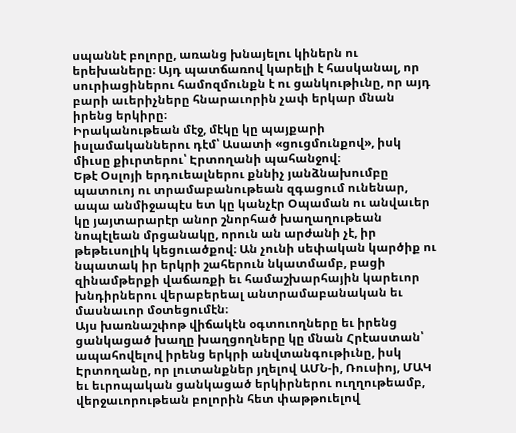սպաննէ բոլորը, առանց խնայելու կիներն ու երեխաները։ Այդ պատճառով կարելի է հասկանալ, որ սուրիացիներու համոզմունքն է ու ցանկութիւնը, որ այդ բարի աւերիչները հնարաւորին չափ երկար մնան իրենց երկիրը։
Իրականութեան մէջ, մէկը կը պայքարի իսլամականներու դէմ՝ Ասատի «ցուցմունքով», իսկ միւսը քիւրտերու՝ Էրտողանի պահանջով։
Եթէ Օսլոյի երդուեալներու քննիչ յանձնախումբը պատուոյ ու տրամաբանութեան զգացում ունենար, ապա անմիջապէս ետ կը կանչէր Օպաման ու անվաւեր կը յայտարարէր անոր շնորհած խաղաղութեան նոպէլեան մրցանակը, որուն ան արժանի չէ, իր թեթեւսոլիկ կեցուածքով։ Ան չունի սեփական կարծիք ու նպատակ իր երկրի շահերուն նկատմամբ, բացի զինամթերքի վաճառքի եւ համաշխարհային կարեւոր խնդիրներու վերաբերեալ անտրամաբանական եւ մասնաւոր մօտեցումէն։
Այս խառնաշփոթ վիճակէն օգտուողները եւ իրենց ցանկացած խաղը խաղցողները կը մնան Հրէաստան՝ ապահովելով իրենց երկրի անվտանգութիւնը, իսկ Էրտողանը, որ լուտանքներ յղելով ԱՄՆ-ի, Ռուսիոյ, ՄԱԿ եւ եւրոպական ցանկացած երկիրներու ուղղութեամբ, վերջաւորութեան բոլորին հետ փաթթուելով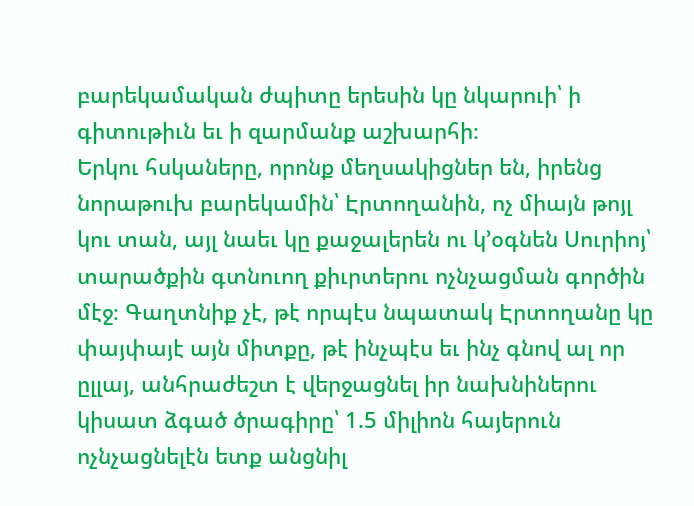բարեկամական ժպիտը երեսին կը նկարուի՝ ի գիտութիւն եւ ի զարմանք աշխարհի։
Երկու հսկաները, որոնք մեղսակիցներ են, իրենց նորաթուխ բարեկամին՝ Էրտողանին, ոչ միայն թոյլ կու տան, այլ նաեւ կը քաջալերեն ու կ’օգնեն Սուրիոյ՝ տարածքին գտնուող քիւրտերու ոչնչացման գործին մէջ։ Գաղտնիք չէ, թէ որպէս նպատակ Էրտողանը կը փայփայէ այն միտքը, թէ ինչպէս եւ ինչ գնով ալ որ ըլլայ, անհրաժեշտ է վերջացնել իր նախնիներու կիսատ ձգած ծրագիրը՝ 1.5 միլիոն հայերուն ոչնչացնելէն ետք անցնիլ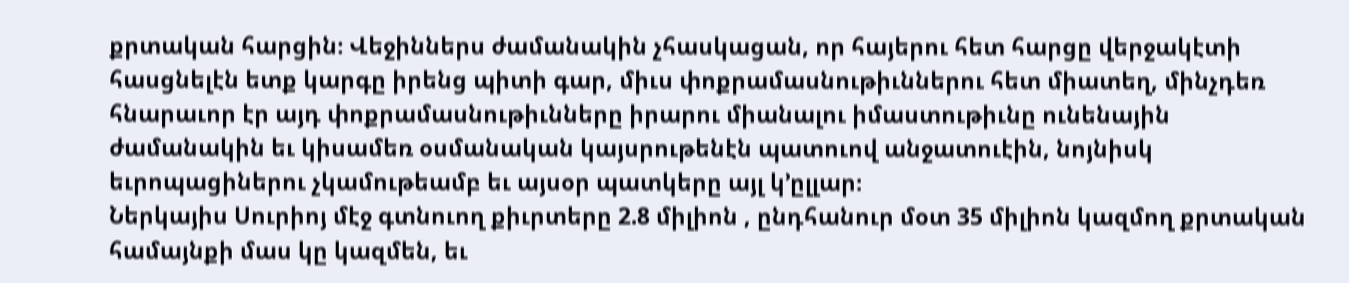քրտական հարցին։ Վեջիններս ժամանակին չհասկացան, որ հայերու հետ հարցը վերջակէտի հասցնելէն ետք կարգը իրենց պիտի գար, միւս փոքրամասնութիւններու հետ միատեղ, մինչդեռ հնարաւոր էր այդ փոքրամասնութիւնները իրարու միանալու իմաստութիւնը ունենային ժամանակին եւ կիսամեռ օսմանական կայսրութենէն պատուով անջատուէին, նոյնիսկ եւրոպացիներու չկամութեամբ եւ այսօր պատկերը այլ կ’ըլլար։
Ներկայիս Սուրիոյ մէջ գտնուող քիւրտերը 2.8 միլիոն , ընդհանուր մօտ 35 միլիոն կազմող քրտական համայնքի մաս կը կազմեն, եւ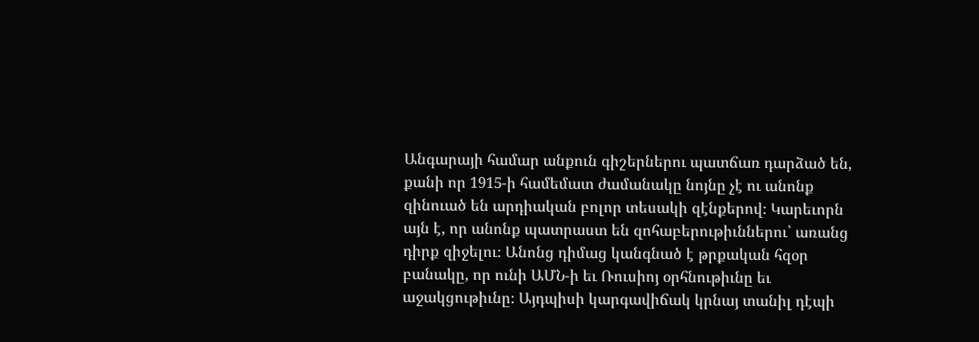Անգարայի համար անքուն գիշերներու պատճառ դարձած են, քանի որ 1915-ի համեմատ ժամանակը նոյնը չէ ու անոնք զինուած են արդիական բոլոր տեսակի զէնքերով։ Կարեւորն այն է, որ անոնք պատրաստ են զոհաբերութիւններու՝ առանց դիրք զիջելու։ Անոնց դիմաց կանգնած է թրքական հզօր բանակը, որ ունի ԱՄՆ-ի եւ Ռուսիոյ օրհնութիւնը եւ աջակցութիւնը։ Այդպիսի կարգավիճակ կրնայ տանիլ դէպի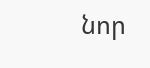նոր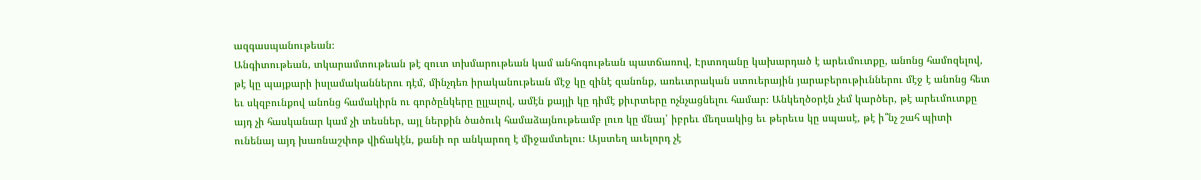ազգասպանութեան։
Անգիտութեան, տկարամտութեան թէ զուտ տխմարութեան կամ անհոգութեան պատճառով, Էրտողանը կախարդած է արեւմուտքը, անոնց համոզելով, թէ կը պայքարի իսլամականներու դէմ, մինչդեռ իրականութեան մէջ կը զինէ զանոնք, առեւտրական ստուերային յարաբերութիւններու մէջ է անոնց հետ եւ սկզբունքով անոնց համակիրն ու գործընկերը ըլլալով, ամէն քայլի կը դիմէ քիւրտերը ոչնչացնելու համար։ Անկեղծօրէն չեմ կարծեր, թէ արեւմուտքը այդ չի հասկանար կամ չի տեսներ, այլ ներքին ծածուկ համաձայնութեամբ լուռ կը մնայ՝ իբրեւ մեղսակից եւ թերեւս կը սպասէ, թէ ի՞նչ շահ պիտի ունենայ այդ խառնաշփոթ վիճակէն, քանի որ անկարող է միջամտելու։ Այստեղ աւելորդ չէ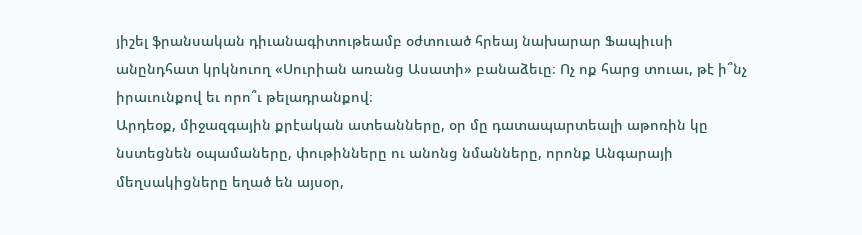յիշել ֆրանսական դիւանագիտութեամբ օժտուած հրեայ նախարար Ֆապիւսի անընդհատ կրկնուող «Սուրիան առանց Ասատի» բանաձեւը։ Ոչ ոք հարց տուաւ, թէ ի՞նչ իրաւունքով եւ որո՞ւ թելադրանքով։
Արդեօք, միջազգային քրէական ատեանները, օր մը դատապարտեալի աթոռին կը նստեցնեն օպամաները, փութինները ու անոնց նմանները, որոնք Անգարայի մեղսակիցները եղած են այսօր,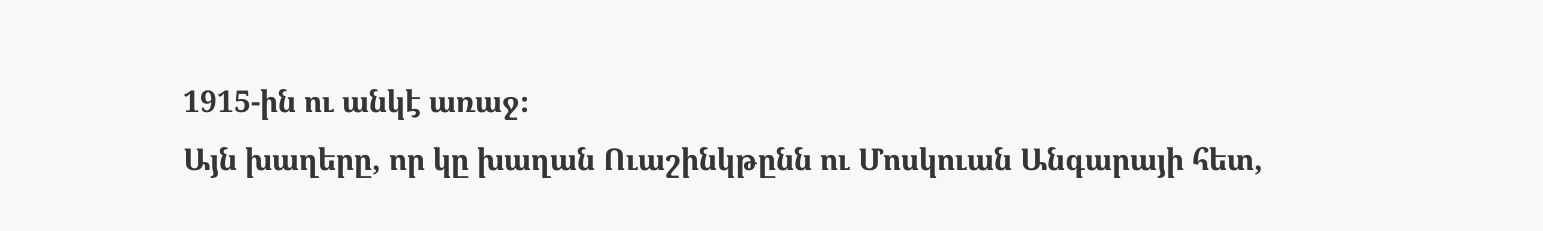1915-ին ու անկէ առաջ։
Այն խաղերը, որ կը խաղան Ուաշինկթընն ու Մոսկուան Անգարայի հետ,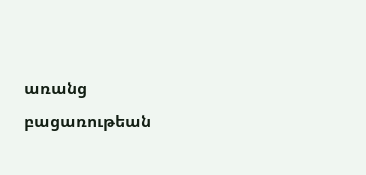առանց բացառութեան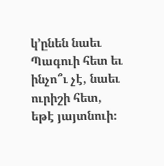կ’ընեն նաեւ Պագուի հետ եւ ինչո՞ւ չէ, նաեւ ուրիշի հետ, եթէ յայտնուի։